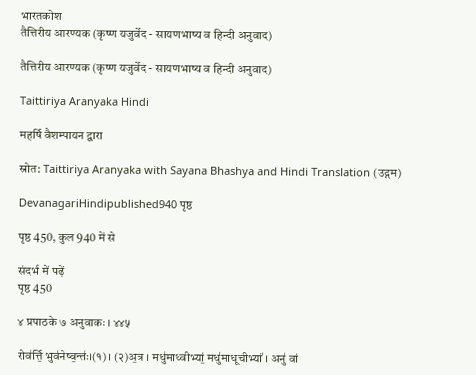भारतकोश
तैत्तिरीय आरण्यक (कृष्ण यजुर्वेद - सायणभाष्य व हिन्दी अनुवाद)

तैत्तिरीय आरण्यक (कृष्ण यजुर्वेद - सायणभाष्य व हिन्दी अनुवाद)

Taittiriya Aranyaka Hindi

महर्षि वैशम्पायन द्वारा

स्रोत: Taittiriya Aranyaka with Sayana Bhashya and Hindi Translation (उद्गम)

DevanagariHindipublished940 पृष्ठ

पृष्ठ 450, कुल 940 में से

संदर्भ में पढ़ें
पृष्ठ 450

४ प्रपाठके ७ अनुवाकः । ४४५

रोव॑र्त्ति॒ भुव॑नेष्व॒न्तः॑।(१) । (२)अ॒त्र । मधु॑माध्वीभ्यां॒ मधु॑माधूचीभ्यां॑ । अनु॑ वां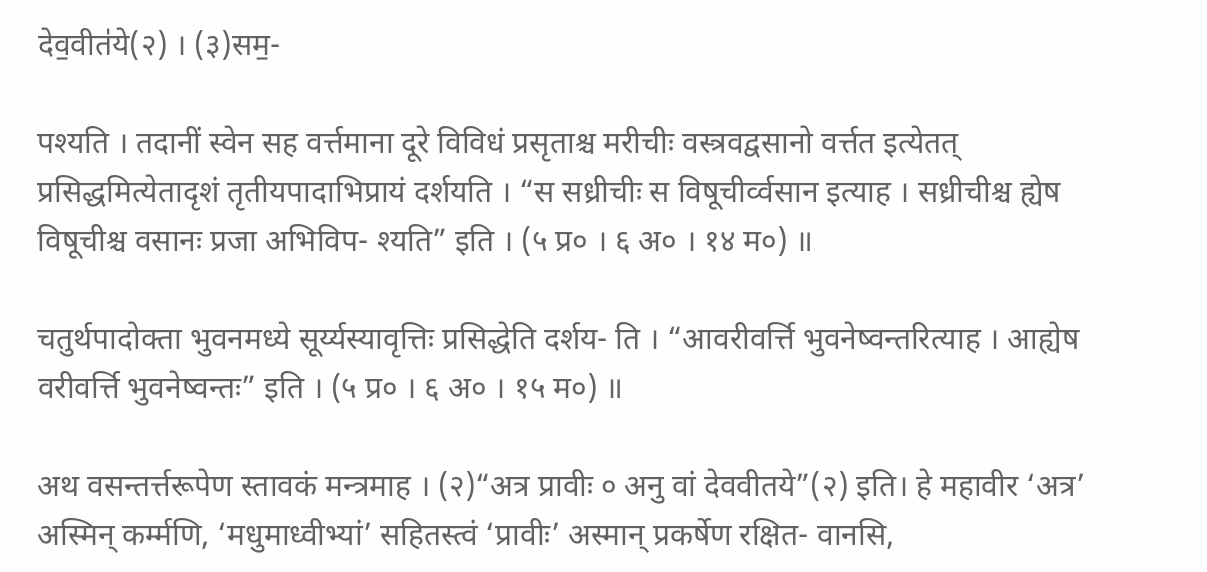देव॒वीत॑ये(२) । (३)सम॒-

पश्यति । तदानीं स्वेन सह वर्त्तमाना दूरे विविधं प्रसृताश्च मरीचीः वस्त्रवद्वसानो वर्त्तत इत्येतत् प्रसिद्धमित्येतादृशं तृतीयपादाभिप्रायं दर्शयति । “स सध्रीचीः स विषूचीर्व्वसान इत्याह । सध्रीचीश्च ह्येष विषूचीश्च वसानः प्रजा अभिविप- श्यति” इति । (५ प्र० । ६ अ० । १४ म०) ॥

चतुर्थपादोक्ता भुवनमध्ये सूर्य्यस्यावृत्तिः प्रसिद्धेति दर्शय- ति । “आवरीवर्त्ति भुवनेष्वन्तरित्याह । आह्येष वरीवर्त्ति भुवनेष्वन्तः” इति । (५ प्र० । ६ अ० । १५ म०) ॥

अथ वसन्तर्त्तरूपेण स्तावकं मन्त्रमाह । (२)“अत्र प्रावीः ० अनु वां देववीतये”(२) इति। हे महावीर ‘अत्र’ अस्मिन् कर्म्मणि, ‘मधुमाध्वीभ्यां’ सहितस्त्वं ‘प्रावीः’ अस्मान् प्रकर्षेण रक्षित- वानसि,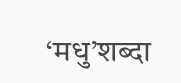‘मधु’शब्दा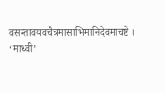वसन्तावयवचैत्रमासाभिमानिदेवमाचष्टे । ‘माध्वी’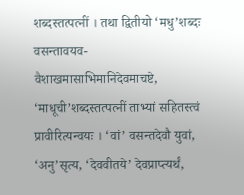शब्दस्तत्पत्नीं । तथा द्वितीयो ‘मधु’शब्दः वसन्तावयव- वैशाखमासाभिमानिदेवमाचष्टे, ‘माधूची’शब्दस्तत्पत्नीं ताभ्यां सहितस्त्वं प्रावीरित्यन्वयः । ‘वां’ वसन्तदेवौ युवां, ‘अनु’सृत्य, ‘देववीतये’ देवप्राप्त्यर्थं,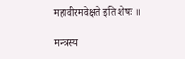महावीरमवेक्षते इति शेषः ॥

मन्त्रस्य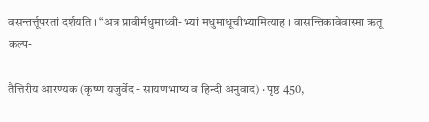वसन्तर्त्तूपरतां दर्शयति । “अत्र प्रावीर्मधुमाध्वी- भ्यां मधुमाधूचीभ्यामित्याह । वासन्तिकावेवास्मा ऋतू कल्प-

तैत्तिरीय आरण्यक (कृष्ण यजुर्वेद - सायणभाष्य व हिन्दी अनुवाद) · पृष्ठ 450,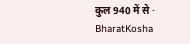कुल 940 में से · BharatKosha